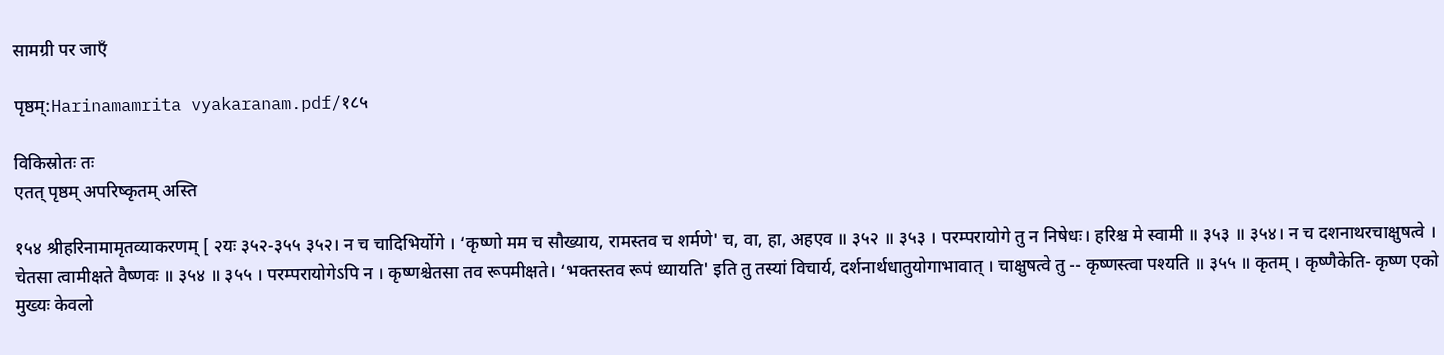सामग्री पर जाएँ

पृष्ठम्:Harinamamrita vyakaranam.pdf/१८५

विकिस्रोतः तः
एतत् पृष्ठम् अपरिष्कृतम् अस्ति

१५४ श्रीहरिनामामृतव्याकरणम् [ २यः ३५२-३५५ ३५२। न च चादिभिर्योगे । ‘कृष्णो मम च सौख्याय, रामस्तव च शर्मणे' च, वा, हा, अहएव ॥ ३५२ ॥ ३५३ । परम्परायोगे तु न निषेधः। हरिश्च मे स्वामी ॥ ३५३ ॥ ३५४। न च दशनाथरचाक्षुषत्वे । चेतसा त्वामीक्षते वैष्णवः ॥ ३५४ ॥ ३५५ । परम्परायोगेऽपि न । कृष्णश्चेतसा तव रूपमीक्षते। ‘भक्तस्तव रूपं ध्यायति' इति तु तस्यां विचार्य, दर्शनार्थधातुयोगाभावात् । चाक्षुषत्वे तु -- कृष्णस्त्वा पश्यति ॥ ३५५ ॥ कृतम् । कृष्णैकेति- कृष्ण एको मुख्यः केवलो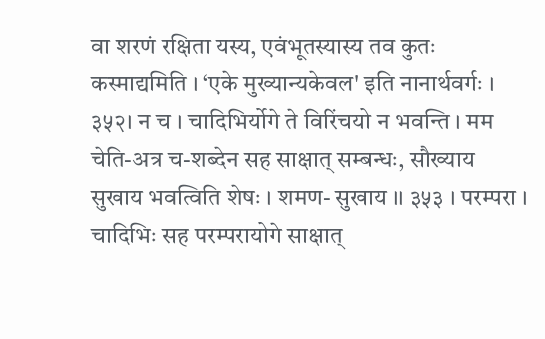वा शरणं रक्षिता यस्य, एवंभूतस्यास्य तव कुतः कस्माद्यमिति । ‘एके मुख्यान्यकेवल' इति नानार्थवर्गः । ३५२। न च । चादिभिर्योगे ते विरिंचयो न भवन्ति । मम चेति-अत्र च-शब्देन सह साक्षात् सम्बन्धः, सौख्याय सुखाय भवत्विति शेषः । शमण- सुखाय ।। ३५३ । परम्परा । चादिभिः सह परम्परायोगे साक्षात्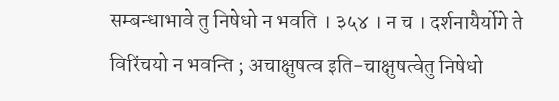सम्बन्धाभावे तु निषेधो न भवति । ३५४ । न च । दर्शनायैर्योगे ते विरिंचयो न भवन्ति ; अचाक्षुषत्व इति-चाक्षुषत्वेतु निषेधो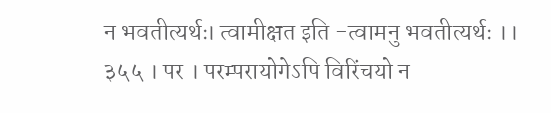न भवतीत्यर्थः। त्वामीक्षत इति -त्वामनु भवतीत्यर्थः ।। ३५५ । पर । परम्परायोगेऽपि विरिंचयो न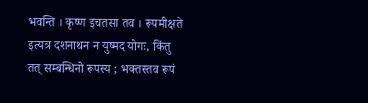भवन्ति । कृष्ण इचतसा तव । रूपमीक्षते इत्यत्र दशनाथन न युष्मद योगः, किंतु तत् सम्बन्धिनो रूपस्य ; भक्तस्तव रूपं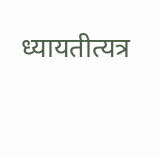ध्यायतीत्यत्र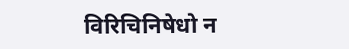विरिचिनिषेधो न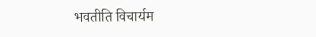भवतीति विचार्यम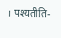। पश्यतीति-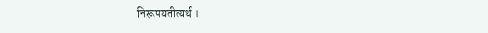निरूपयतीत्यर्थ ।